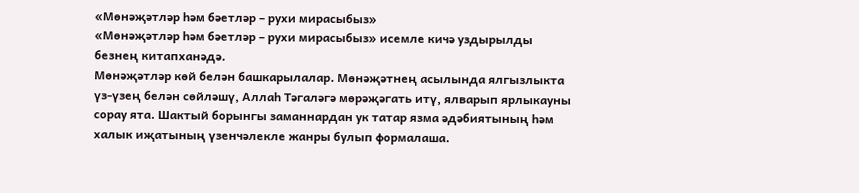«Мөнәҗәтләр һәм бәетләр – рухи мирасыбыз»
«Мөнәҗәтләр һәм бәетләр – рухи мирасыбыз» исемле кичә уздырылды безнең китапханәдә.
Мөнәҗәтләр көй белән башкарылалар. Мөнәҗәтнең асылында ялгызлыкта үз-үзең белән сөйләшү, Аллаһ Тәгаләгә мөрәҗәгать итү, ялварып ярлыкауны сорау ята. Шактый борынгы заманнардан ук татар язма әдәбиятының һәм халык иҗатының үзенчәлекле жанры булып формалаша.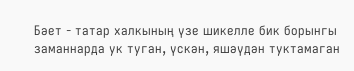Бәет - татар халкының үзе шикелле бик борынгы заманнарда ук туган, үскән, яшәүдән туктамаган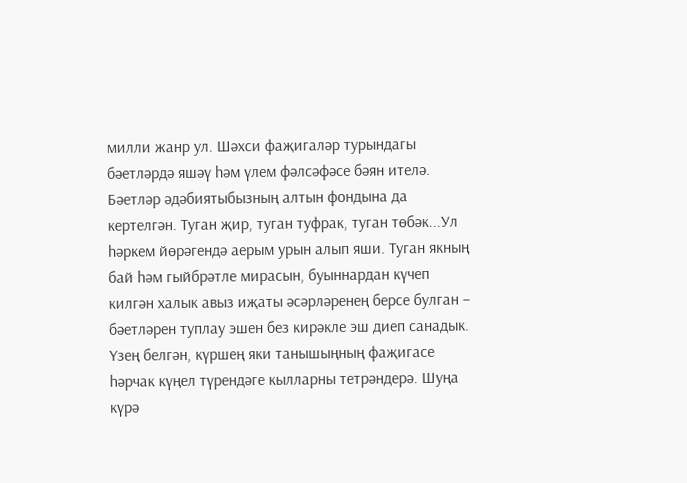милли жанр ул. Шәхси фаҗигаләр турындагы бәетләрдә яшәү һәм үлем фәлсәфәсе бәян ителә. Бәетләр әдәбиятыбызның алтын фондына да кертелгән. Туган җир, туган туфрак, туган төбәк...Ул һәркем йөрәгендә аерым урын алып яши. Туган якның бай һәм гыйбрәтле мирасын, буыннардан күчеп килгән халык авыз иҗаты әсәрләренең берсе булган – бәетләрен туплау эшен без кирәкле эш диеп санадык. Үзең белгән, күршең яки танышыңның фаҗигасе һәрчак күңел түрендәге кылларны тетрәндерә. Шуңа күрә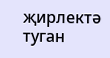җирлектә туган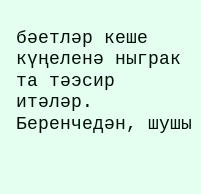бәетләр кеше күңеленә ныграк та тәэсир итәләр. Беренчедән, шушы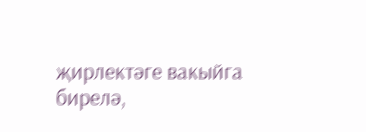җирлектәге вакыйга бирелә,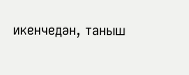икенчедән, таныш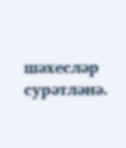шәхесләр сурәтләнә.